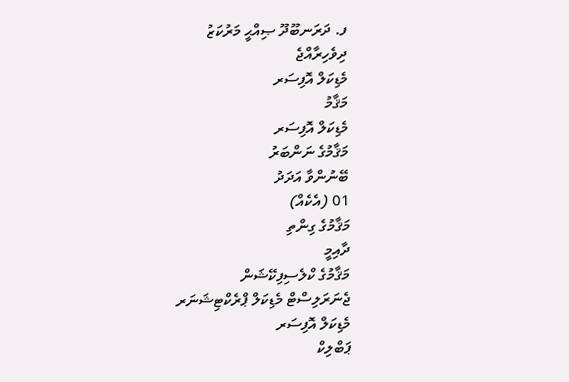ފ. ދަރަނބޫދޫ ޞިއްޙީ މަރުކަޒު
ދިވެހިރާއްޖެ
މެޑިކަލް އޮފިސަރ
މަޤާމު
މެޑިކަލް އޮފިސަރ
މަޤާމުގެ ނަންބަރު
ބޭނުންވާ އަދަދު
01 (އެކެއް)
މަޤާމުގެ ގިންތި
ދާއިމީ
މަޤާމުގެ ކްލެސިފިކޭޝަން
ޖެނަރަލިސްޓް މެޑިކަލް ޕްރެކްޓިޝަނަރ
މެޑިކަލް އޮފިސަރ
ޕަބްލިކް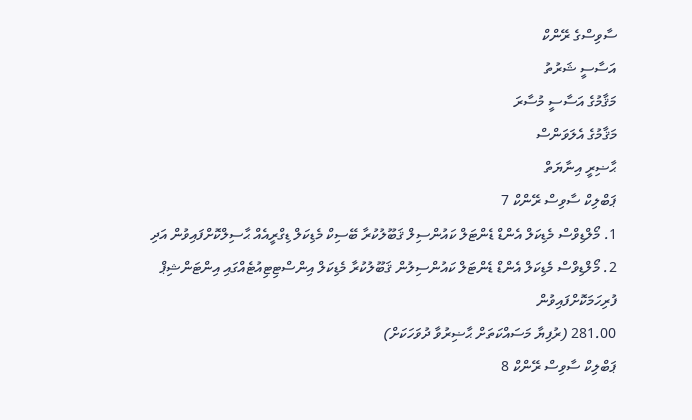ސާވިސްގެ ރޭންކް
އަސާސީ ޝަރުތު
މަޤާމުގެ އަސާސީ މުސާރަ
މަޤާމުގެ އެލަވަންސް
ޙާޟިރީ އިނާޔަތް
ޕަބްލިކް ސާވިސް ރޭންކް 7
1. މޯލްޑިވްސް މެޑިކަލް އެންޑް ޑެންޓަލް ކައުންސިލް ޤަބޫލުކުރާ ބޭސިކް މެޑިކަލް ޑިގްރީއެއް ޙާސިލްކޮށްފައިވުން އަދި
2. މޯލްޑިވްސް މެޑިކަލް އެންޑް ޑެންޓަލް ކައުންސިލުން ޤަބޫލުކުރާ މެޑިކަލް އިންސްޓިޓިއުޓެއްގައި އިންޓަންޝިޕް ފުރިހަމަކޮށްފައިވުން
281.00 (ރުފިޔާ މަސައްކަތަށް ޙާޟިރުވާ ދުވަހަކަށް)
ޕަބްލިކް ސާވިސް ރޭންކް 8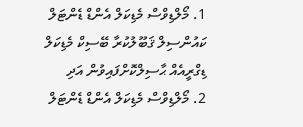1. މޯލްޑިވްސް މެޑިކަލް އެންޑް ޑެންޓަލް ކައުންސިލް ޤަބޫލުކުރާ ބޭސިކް މެޑިކަލް ޑިގްރީއެއް ޙާސިލްކޮށްފައިވުން އަދި
2. މޯލްޑިވްސް މެޑިކަލް އެންޑް ޑެންޓަލް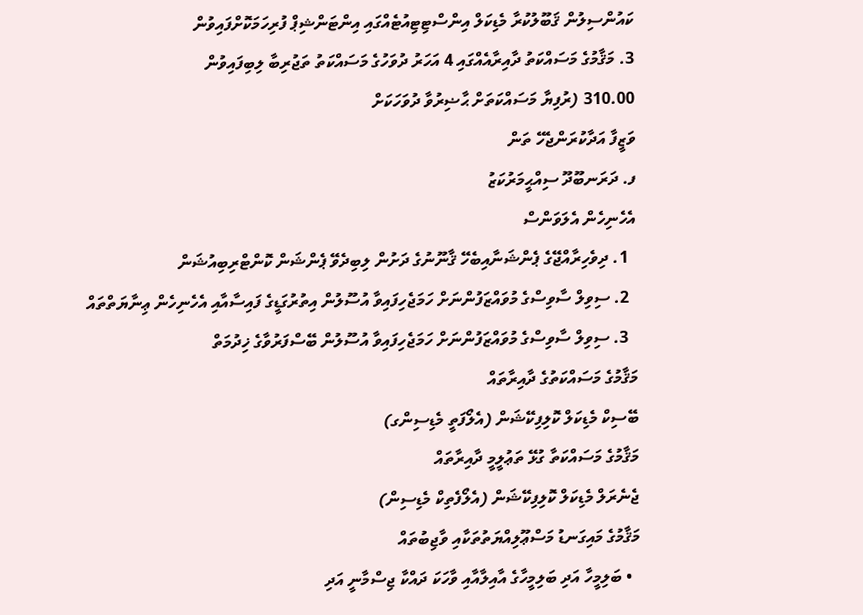ކައުންސިލުން ޤަބޫލުކުރާ މެޑިކަލް އިންސްޓިޓިއުޓެއްގައި އިންޓަންޝިޕް ފުރިހަމަކޮށްފައިވުން
3. މަޤާމުގެ މަސައްކަތު ދާއިރާއެއްގައި 4 އަހަރު ދުވަހުގެ މަސައްކަތު ތަޖުރިބާ ލިބިފައިވުން
310.00 (ރުފިޔާ މަސައްކަތަށް ޙާޟިރުވާ ދުވަހަކަށް
ވަޒީފާ އަދާކުރަންޖެހޭ ތަން
ފ. ދަރަނބޫދޫ ސިއްޙީމަރުކަޒު
އެހެނިހެން އެލަވަންސް
  1. ދިވެހިރާއްޖޭގެ ޕެންޝަނާއިބެހޭ ޤާނޫނުގެ ދަށުން ލިބިދެވޭ ޕެންޝަން ކޮންޓްރިބިއުޝަން
  2. ސިވިލް ސާވިސްގެ މުވައްޒަފުންނަށް ހަމަޖެހިފައިވާ އުސޫލުން އިތުރުގަޑީގެ ފައިސާއާއި އެހެނިހެން ޢިނާޔަތްތައް
  3. ސިވިލް ސާވިސްގެ މުވައްޒަފުންނަށް ހަމަޖެހިފައިވާ އުސޫލުން ބޭސްފަރުވާގެ ޚިދުމަތް
މަޤާމުގެ މަސައްކަތުގެ ދާއިރާތައް
ބޭސިކް މެޑިކަލް ކޮލިފިކޭޝަން (އެލޯފަތީ މެޑިސިންގ)
މަޤާމުގެ މަސައްކަތާ ގުޅޭ ތަޢުލީމީ ދާއިރާތައް
ޖެނެރަލް މެޑިކަލް ކޮލިފިކޭޝަން (އެލޯފެތިކް މެޑިސިން)
މަޤާމުގެ މައިގަނޑު މަސްޢޫލިއްޔަތުތަކާއި ވާޖިބުތައް
  • ބަލިމީހާ އަދި ބަލިމީހާގެ އާއިލާއާއި ވާހަކަ ދައްކާ ޖިސްމާނީ އަދި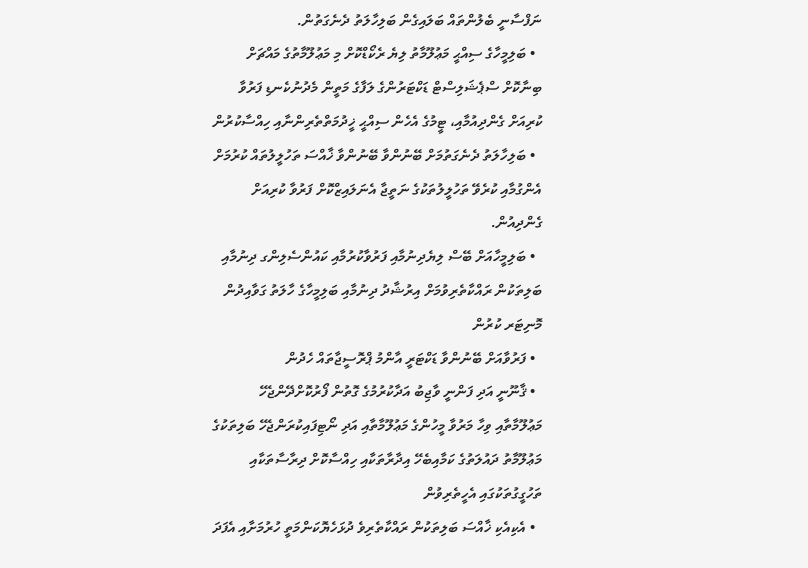ނަފްސާނީ ބެލުންތައް ބަލައިގެން ބަލިހާލަތު ދެނެގަތުން.
  • ބަލިމީހާގެ ސިއްޙީ މަޢުލޫމާތު ލިޔެ ރެކޯޑްކޮށް މި މަޢުލޫމާތުގެ މައްޗަށް ބިނާކޮށް ސްޕެޝަލިސްޓް ޑަކްޓަރުންގެ ލަފާގެ މަތީން މެދުނުކެނޑި ފަރުވާ ކުރިއަށް ގެންދިއުމާއި، ޓީމުގެ އެހެން ސިއްޙީ ޚީދުމަތްތެރިންނާއި ހިއްސާކުރުން
  • ބަލިހާލަތު ދެނެގަތުމަށް ބޭނުންވާ ބޭނުންވާ ޚާއްސަ ތަހުލީލުތައް ކުރުމަށް އެންގުމާއި ކުރެވޭ ތަހުލީލުތަކުގެ ނަތީޖާ އެނަލައިޒްކޮށް ފަރުވާ ކުރިއަށް ގެންދިއުން.
  • ބަލިމީހާއަށް ބޭސް ލިޔެދިނުމާއި ފަރުވާކުރުމާއި ކައުންސެލިންގ ދިނުމާއި ބަލިތަކުން ރައްކާތެރިވުމަށް އިރުޝާދު ދިނުމާއި ބަލިމީހާގެ ހާލަތު ގަވާއިދުން މޮނިޓަރ ކުރުން
  • ފަރުވާއަށް ބޭނުންވާ ޑަކްޓަރީ އާންމު ޕްރޮސީޖާތައް ހެދުން
  • ޤާނޫނީ އަދި ފަންނީ ވާޖިބު އަދާކުރުމުގެ ގޮތުން ފޯރުކޮށްދޭންޖެހޭ މަޢުލޫމާތާއި ވިހާ މަރުވާ މީހުންގެ މަޢުލޫމާތާއި އަދި ނޯޓިފައިކުރަންޖެހޭ ބަލިތަކުގެ މަޢުލޫމާތު ދައުލަތުގެ ކަމާއިބެހޭ އިދާރާތަކާއި ހިއްސާކޮށް ދިރާސާތަކާއި ތަހުގީގުތަކުގައި އެހީތެރިވުން
  • އެކިއެކި ޚާއްސަ ބަލިތަކުން ރައްކާތެރިވެ ދުޅަހެޔޮކަންމަތީ ހުރުމަށާއި އެފަދަ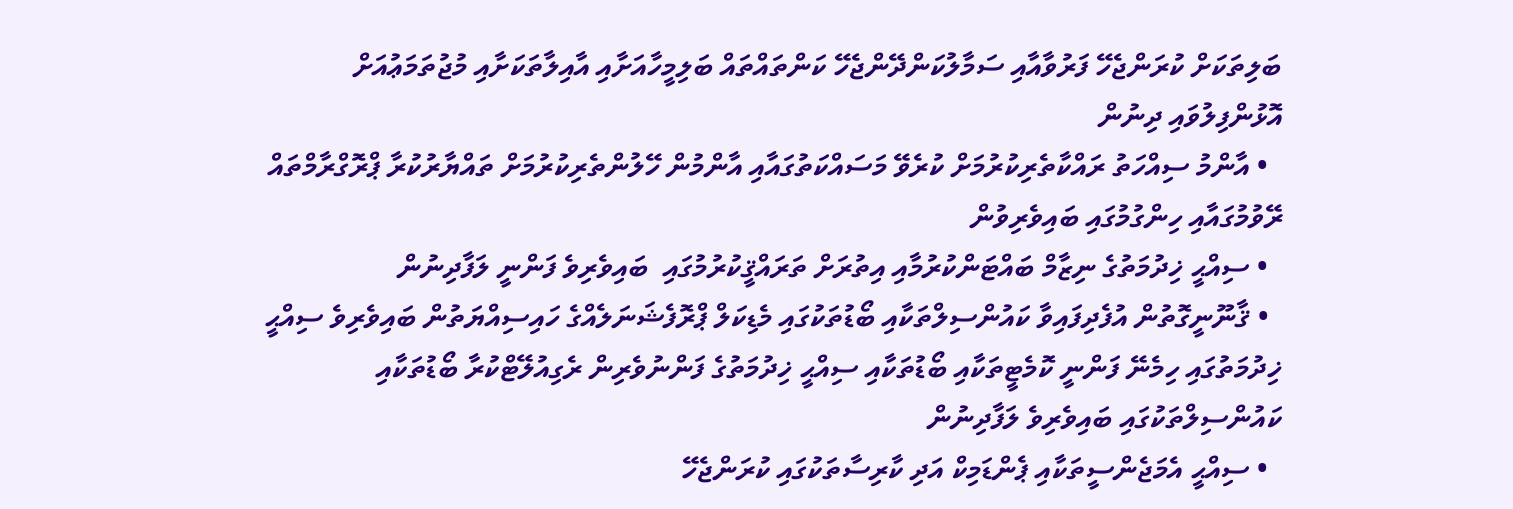ބަލިތަކަށް ކުރަންޖެހޭ ފަރުވާއާއި ސަމާލުކަންދޭންޖެހޭ ކަންތައްތައް ބަލިމީހާއަށާއި އާއިލާތަކަށާއި މުޖުތަމަޢުއަށް އޮޅުންފިލުވައި ދިނުން
  • އާންމު ސިއްހަތު ރައްކާތެރިކުރުމަށް ކުރެވޭ މަސައްކަތުގައާއި އާންމުން ހޭލުންތެރިކުރުމަށް ތައްޔާރުކުރާ ޕްރޮގްރާމްތައް ރޭވުމުގައާއި ހިންގުމުގައި ބައިވެރިވުން
  • ސިއްޙީ ޚިދުމަތުގެ ނިޒާމް ބައްޓަންކުރުމާއި އިތުރަށް ތަރައްޤީކުރުމުގައި  ބައިވެރިވެ ފަންނީ ލަފާދިނުން
  • ޤާނޫނީގޮތުން އުފެދިފައިވާ ކައުންސިލްތަކާއި ބޯޑުތަކުގައި މެޑިކަލް ޕްރޮފެޝަނަލެއްގެ ހައިސިއްޔަތުން ބައިވެރިވެ ސިއްޙީ ޚިދުމަތުގައި ހިމެނޭ ފަންނީ ކޮމެޓީތަކާއި ބޯޑުތަކާއި ސިއްޙީ ޚިދުމަތުގެ ފަންނުވެރިން ރެގިއުލޭޓްކުރާ ބޯޑުތަކާއި ކައުންސިލްތަކުގައި ބައިވެރިވެ ލަފާދިނުން
  • ސިއްޙީ އެމަޖެންސީތަކާއި ޕެންޑަމިކް އަދި ކާރިސާތަކުގައި ކުރަންޖެހޭ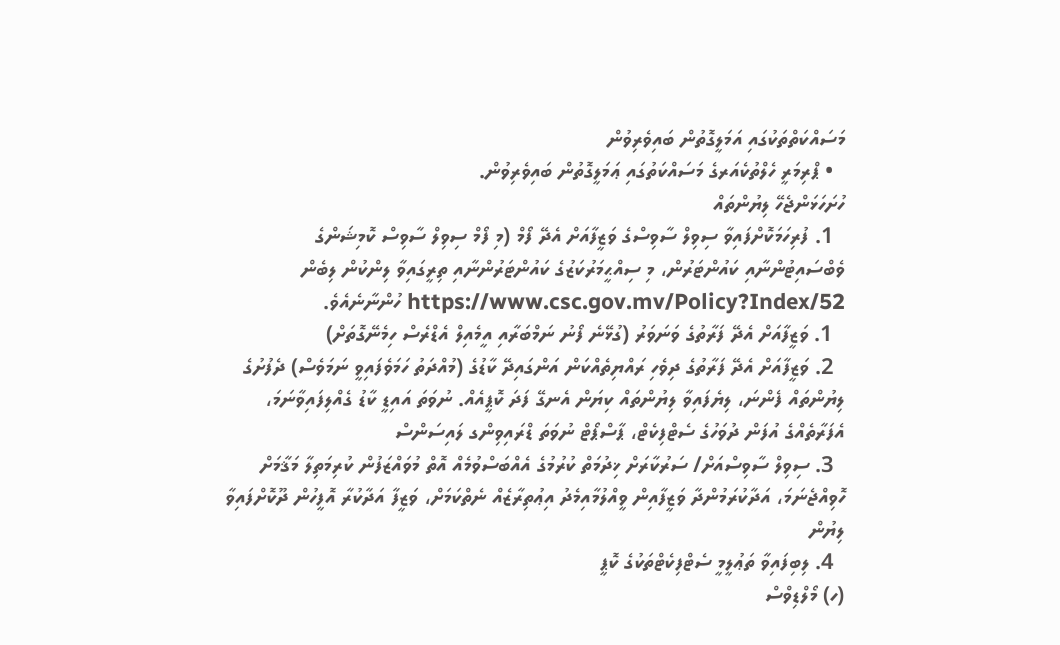މަސައްކަތްތަކުގައި އަމަލީގޮތުން ބައިވެރިވުން
  • ޕްރިމަރީ ހެލްތުކެއަރގެ މަސައްކަތުގައި ޢަމަލީގޮތުން ބައިވެރިވުން.
ހުށަހަޅަންޖެހޭ ލިޔުންތައް
  1. ފުރިހަމަކޮށްފައިވާ ސިވިލް ސާވިސްގެ ވަޒީފާއަށް އެދޭ ފޯމް (މި ފޯމް ސިވިލް ސާވިސް ކޮމިޝަންގެ ވެބްސައިޓުންނާއި ކައުންޓަރުން، މި ސިއްޙީމަރުކަޒުގެ ކައުންޓަރުންނާއި ތިރީގައިވާ ލިންކުން ލިބެން https://www.csc.gov.mv/Policy?Index/52 ހުންނާނެއެވެ.
  1. ވަޒީފާއަށް އެދޭ ފަރާތުގެ ވަނަވަރު (ގުޅޭނެ ފޯނު ނަމްބަރާއި އީމެއިލް އެޑްރެސް ހިމެނޭގޮތަށް)
  2. ވަޒީފާއަށް އެދޭ ފަރާތުގެ ދިވެހި ރައްޔިތެއްކަން އަންގައިދޭ ކާޑުގެ (މުއްދަތު ހަމަވެފައިވީ ނަމަވެސް) ދެފުށުގެ ލިޔުންތައް ފެންނަ، ލިޔެފައިވާ ލިޔުންތައް ކިޔަން އެނގޭ ފަދަ ކޮޕީއެއް. ނުވަތަ އައިޑީ ކާޑު ގެއްލިފައިވާނަމަ، އެފަރާތެއްގެ އުފަން ދުވަހުގެ ސެޓްފިކެޓް، ޕާސްޕޯޓް ނުވަތަ ޑްރައިވިންގ ލައިސަންސް
  3. ސިވިލް ސާވިސްއަށް/ ސަރުކާރަށް ޚިދުމަތް ކުރުމުގެ އެއްބަސްވުމެއް އޮތް މުވައްޒަފުން ކުރިމަތިލާ މަޤާމަށް ހޮވިއްޖެނަމަ، އަދާކުރަމުންދާ ވަޒީފާއިން ވީއްލުމާއިމެދު އިޢުތިރާޒެއް ނެތްކަމަށް، ވަޒީފާ އަދާކުރާ އޮފީހުން ދޫކޮށްފައިވާ ލިޔުން
  4. ލިބިފައިވާ ތަޢުލީމީ ސެޓްފިކެޓްތަކުގެ ކޮޕީ
(ހ) މޯލްޑިވްސް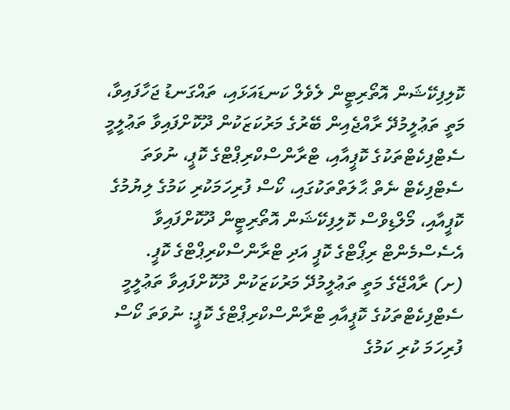ކޮލިފިކޭޝަން އޮތޯރިޓީން ލެވެލް ކަނޑައަޅައި، ތައްގަނޑު ޖަހާފައިވާ، މަތީ ތަޢުލީމުދޭ ރާއްޖެއިން ބޭރުގެ މަރުކަޒަކުން ދޫކޮށްފައިވާ ތަޢުލީމީ ސެޓްފިކެޓްތަކުގެ ކޮޕީއާއި، ޓްރާންސްކްރިޕްޓްގެ ކޮޕީ، ނުވަތަ ސެޓްފިކެޓް ނެތް ޙާލަތްތަކުގައި، ކޯސް ފުރިހަމަކުރި ކަމުގެ ލިޔުމުގެ ކޮޕީއާއި، މޯލްޑިވްސް ކޮލިފިކޭޝަން އޮތޯރިޓީން ދޫކޮށްފައިވާ އެސެސްމެންޓް ރިޕޯޓްގެ ކޮޕީ އަދި ޓްރާންސްކްރިޕްޓްގެ ކޮޕީ.
(ށ) ރާއްޖޭގެ މަތީ ތަޢުލީމުދޭ މަރުކަޒަކުން ދޫކޮށްފައިވާ ތަޢުލީމީ ސެޓްފިކެޓްތަކުގެ ކޮޕީއާއި ޓްރާންސްކްރިޕްޓްގެ ކޮޕީ: ނުވަތަ ކޯސް ފުރިހަމަ ކުރި ކަމުގެ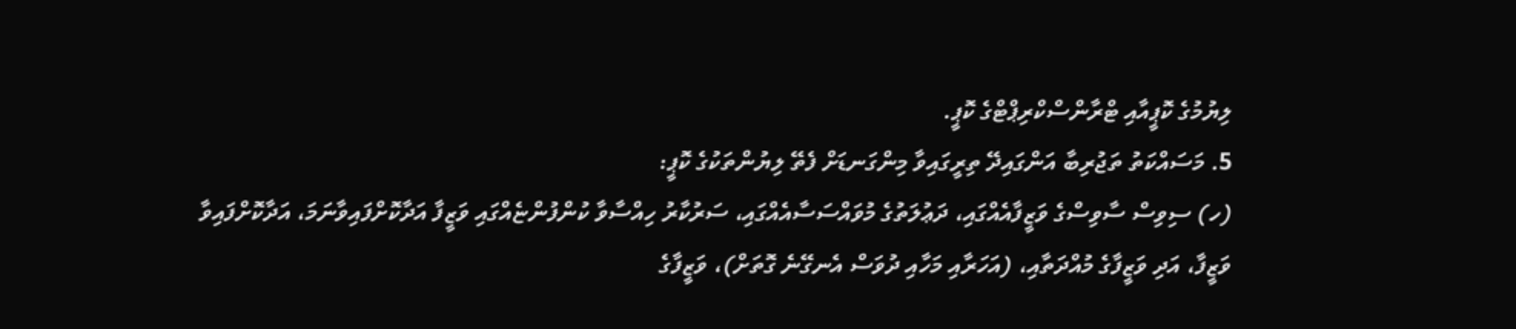ލިޔުމުގެ ކޮޕީއާއި ޓްރާންސްކްރިޕްޓްގެ ކޮޕީ.
5. މަސައްކަތު ތަޖުރިބާ އަންގައިދޭ ތިރީގައިވާ މިންގަނޑަށް ފެތޭ ލިޔުންތަކުގެ ކޮޕީ:
(ހ) ސިވިސް ސާވިސްގެ ވަޒީފާއެއްގައި، ދަޢުލަތުގެ މުވައްސަސާއެއްގައި، ސަރުކާރު ހިއްސާވާ ކުންފުންޏެއްގައި ވަޒީފާ އަދާކޮށްފައިވާނަމަ، އަދާކޮށްފައިވާ ވަޒީފާ، އަދި ވަޒީފާގެ މުއްދަތާއި، (އަހަރާއި މަހާއި ދުވަސް އެނގޭނެ ގޮތަށް)، ވަޒީފާގެ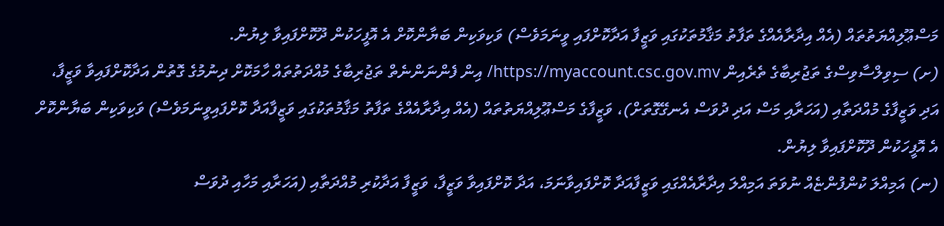މަސްޢޫލިއްޔަތުތައް (އެއް އިދާރާއެއްގެ ތަފާތު މަޤާމުތަކުގައި ވަޒީފާ އަދާކޮށްފައި ވީނަމަވެސް) ވަކިވަކިން ބަޔާންކޮށް އެ އޮފީހަކުން ދޫކޮށްފައިވާ ލިޔުން.
(ށ) ސިވިލްސާވިސްގެ ތަޖުރިބާގެ ތެރެއިން https://myaccount.csc.gov.mv/ އިން ފެންނަންނެތް ތަޖުރިބާގެ މުއްދަތުތައް ހާމަކޮށް ދިނުމުގެ ގޮތުން އަދާކޮށްފައިވާ ވަޒީފާ، އަދި ވަޒީފާގެ މުއްދަތާއި (އަހަރާއި މަސް އަދި ދުވަސް އެނގޭގޮތަށް)، ވަޒީފާގެ މަސްޢޫލިއްޔަތުތައް (އެއް އިދާރާއެއްގެ ތަފާތު މަޤާމުތަކުގައި ވަޒީފާއަދާ ކޮށްފައިވީނަމަވެސް) ވަކިވަކިން ބަޔާންކޮށް އެ އޮފީހަކުން ދޫކޮށްފައިވާ ލިޔުން.
(ނ) އަމިއްލަ ކުންފުންޏެއް ނުވަތަ އަމިއްލަ އިދާރާއެއްގައި ވަޒީފާއަދާ ކޮށްފައިވާނަމަ، އަދާ ކޮށްފައިވާ ވަޒީފާ، ވަޒީފާ އަދާކުރި މުއްދަތާއި (އަހަރާއި މަހާއި ދުވަސް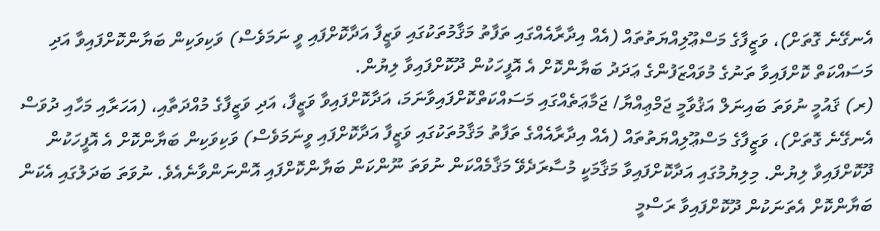އެނގޭނެ ގޮތަށް)، ވަޒީފާގެ މަސްޢޫލިއްޔަތުތައް (އެއް އިދާރާއެއްގައި ތަފާތު މަޤާމުތަކުގައި ވަޒީފާ އަދާކޮށްފައި ވީ ނަމަވެސް) ވަކިވަކިން ބަޔާންކޮށްފައިވާ އަދި މަސައްކަތް ކޮށްފައިވާ ތަނުގެ މުވައްޒަފުންގެ ޢަދަދު ބަޔާންކޮށް އެ އޮފީހަކުން ދޫކޮށްފައިވާ ލިޔުން.
(ރ) ޤައުމީ ނުވަތަ ބައިނަލް އަޤުވާމީ ޖަމްޢިއްޔާ/ ޖަމާޢަތެއްގައި މަސައްކަތްކޮށްފައިވާނަމަ، އަދާކޮށްފައިވާ ވަޒީފާ، އަދި ވަޒީފާގެ މުއްދަތާއި، (އަހަރާއި މަހާއި ދުވަސް އެނގޭނެ ގޮތަށް)، ވަޒީފާގެ މަސްޢޫލިއްޔަތުތައް (އެއް އިދާރާއެއްގެ ތަފާތު މަޤާމުތަކުގައި ވަޒީފާ އަދާކޮށްފައި ވީނަމަވެސް) ވަކިވަކިން ބަޔާންކޮށް އެ އޮފީހަކުން ދޫކޮށްފައިވާ ލިޔުން. މިލިޔުމުގައި އަދާކޮށްފައިވާ މަޤާމަކީ މުސާރަދެވޭ މަޤާމެއްކަން ނުވަތަ ނޫންކަން ބަޔާންކޮށްފައި އޮންނަންވާނެއެވެ. ނުވަތަ ބަދަލުގައި އެކަން ބަޔާންކޮށް އެތަނަކުން ދޫކޮށްފައިވާ ރަސްމީ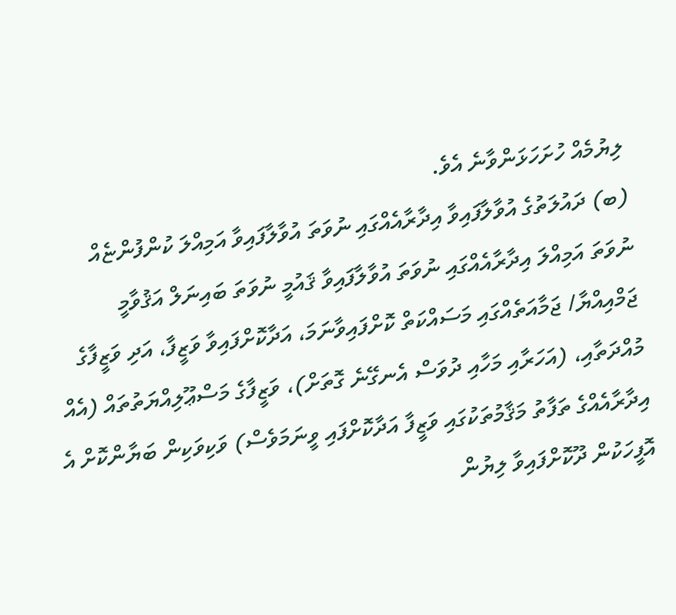ލިޔުމެއް ހުށަހަޅަންވާނެ އެވެ.
(ބ) ދައުލަތުގެ އުވާލާފައިވާ އިދާރާއެއްގައި ނުވަތަ އުވާލާފައިވާ އަމިއްލަ ކުންފުންޏެއް ނުވަތަ އަމިއްލަ އިދާރާއެއްގައި ނުވަތަ އުވާލާފައިވާ ޤައުމީ ނުވަތަ ބައިނަލް އަޤުވާމީ ޖަމްއިއްޔާ/ ޖަމާއަތެއްގައި މަސައްކަތް ކޮށްފައިވާނަމަ، އަދާކޮށްފައިވާ ވަޒީފާ، އަދި ވަޒީފާގެ މުއްދަތާއި، (އަހަރާއި މަހާއި ދުވަސް އެނގޭނެ ގޮތަށް)، ވަޒީފާގެ މަސްޢޫލިއްޔަތުތައް (އެއް އިދާރާއެއްގެ ތަފާތު މަޤާމުތަކުގައި ވަޒީފާ އަދާކޮށްފައި ވީނަމަވެސް) ވަކިވަކިން ބަޔާންކޮށް އެ އޮފީހަކުން ދޫކޮށްފައިވާ ލިޔުން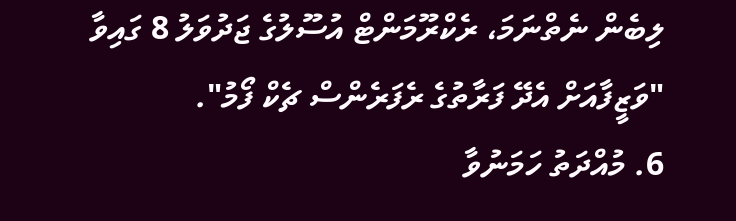ލިބެން ނެތްނަމަ، ރެކްރޫމަންޓް އުސޫލުގެ ޖަދުވަލު 8 ގައިވާ "ވަޒީފާއަށް އެދޭ ފަރާތުގެ ރެފަރެންސް ޗެކް ފޯމު".
6. މުއްދަތު ހަމަނުވާ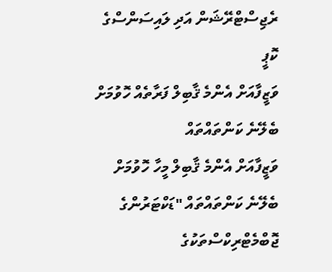ރެޖިސްޓްރޭޝަން އަދި ލައިސަންސްގެ ކޮޕީ
ވަޒީފާއަށް އެންމެ ޤާބިލް ފަރާތެއް ހޮވުމަށް ބެލޭނެ ކަންތައްތައް
ވަޒީފާއަށް އެންމެ ޤާބިލް މީހާ ހޮވުމަށް ބެލޭނެ ކަންތައްތައް "ޑަކްޓަރުންގެ ޖޮބްމެޓްރިކްސްތަކުގެ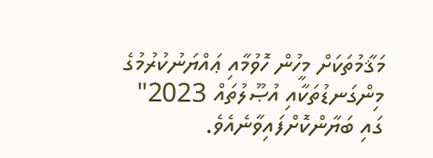މަޤާމުތަކަށް މީހުން ހޮވުމާއި ޢައްޔަނުކުރުމުގެ މިންގަނޑުތަކާއި އުޞޫލުތައް 2023" ގައި ބަޔާންކޮށްފައިވާނެއެވެ.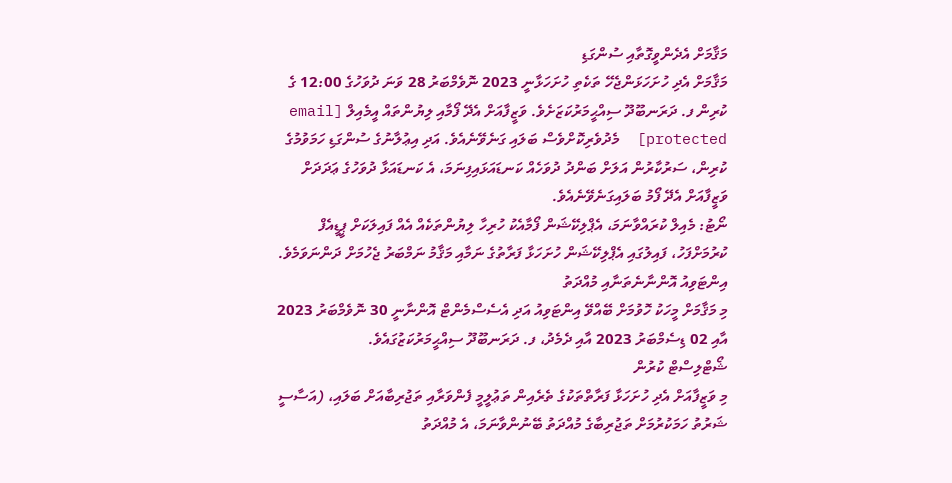މަޤާމަށް އެދެންވީގޮތާއި ސުންގަޑި
މަޤާމަށް އެދި ހުށަހަޅަންޖެހޭ ތަކެތި ހުށަހަޅާނީ 2023 ނޮވެމްބަރު 28 ވަނަ ދުވަހުގެ 12:00 ގެ ކުރިން ފ. ދަރަނބޫދޫ ސިއްޙީމަރުކަޒަށެވެ. ވަޒީފާއަށް އެދޭ ފޯމާއި ލިޔުންތައް އީމެއިލް [email protected]  މެދުވެރިކޮށްވެސް ބަލައި ގަނެވޭނެއެވެ. އަދި އިޢުލާނުގެ ސުންގަޑި ހަމަވުމުގެ ކުރިން، ސަރުކާރުން އަލަށް ބަންދު ދުވަހެއް ކަނޑައަޅައިފިނަމަ، އެ ކަނޑައަޅާ ދުވަހުގެ ޢަދަދަށް ވަޒީފާއަށް އެދޭ ފޯމު ބަލައިގަނެވޭނެއެވެ.
ނޯޓު: މެއިލް ކުރައްވާނަމަ، އެޕްލިކޭޝަން ފޯމާއެކު ހުރިހާ ލިޔުންތަކެއް އެއް ފައިލަކަށް ޕީޑީއެފް ކުރުމަށްފަހު، ފައިލުގައި އެޕްލިކޭޝަން ހުށަހަޅާ ފަރާތުގެ ނަމާއި މަޤާމު ނަމްބަރު ޖެހުމަށް ދަންނަވަމެވެ.
އިންޓަވިއު އޮންނާނެތަނާއި މުއްދަތު
މި މަޤާމަށް މީހަކު ހޮވުމަށް ބޭއްވޭ އިންޓަވިއު އަދި އެސެސްމެންޓް އޮންނާނީ 30 ނޮވެމްބަރު 2023 އާއި 02 ޑިސެމްބަރު 2023 އާއި ދެމެދު، ފ. ދަރަނބޫދޫ ސިއްޙީމަރުކަޒުގައެވެ.
ޝޯޓްލިސްޓް ކުރުން
މި ވަޒީފާއަށް އެދި ހުށަހަޅާ ފަރާތްތަކުގެ ތެރެއިން ތަޢުލީމީ ފެންވަރާއި ތަޖުރިބާއަށް ބަލައި، (އަސާސީ ޝަރުތު ހަމަކުރުމަށް ތަޖުރިބާގެ މުއްދަތު ބޭނުންވާނަމަ، އެ މުއްދަތު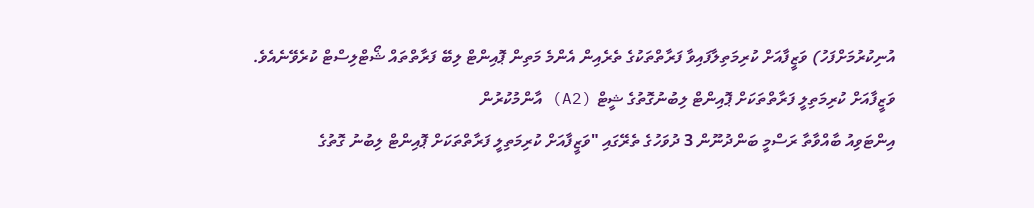އުނިކުރުމަށްފަހު) ވަޒީފާއަށް ކުރިމަތިލާފައިވާ ފަރާތްތަކުގެ ތެރެއިން އެންމެ މަތިން ޕޮއިންޓް ލިބޭ ފަރާތްތައް ޝޯޓްލިސްޓް ކުރެވޭނެއެވެ.
ވަޒީފާއަށް ކުރިމަތިލީ ފަރާތްތަކަށް ޕޮއިންޓް ލިބުނުގޮތުގެ ޝީޓް (A2) އާންމުކުރުން
އިންޓަވިއު ބާއްވާތާ ރަސްމީ ބަންދުނޫން 3 ދުވަހުގެ ތެރޭގައި "ވަޒީފާއަށް ކުރިމަތިލީ ފަރާތްތަކަށް ޕޮއިންޓް ލިބުނު ގޮތުގެ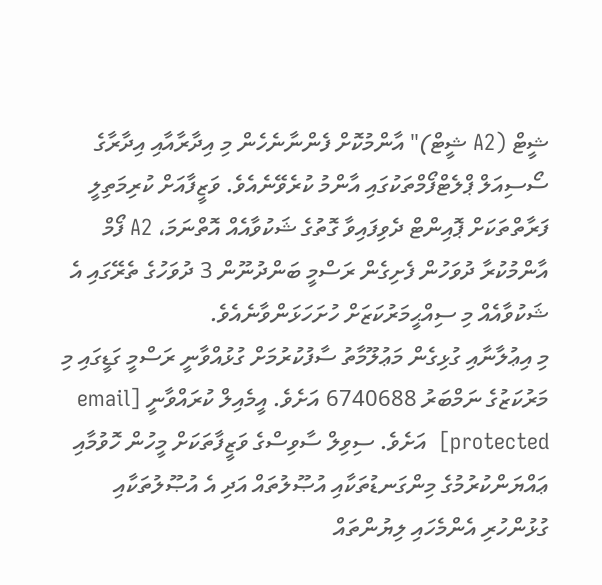ޝީޓް (A2 ޝީޓް)" އާންމުކޮށް ފެންނާނެހެން މި އިދާރާއާއި އިދާރާގެ ސޯސިއަލް ޕްލެޓްފޯމްތަކުގައި އާންމު ކުރެވޭނެއެވެ. ވަޒީފާއަށް ކުރިމަތިލީ ފަރާތްތަކަށް ޕޮއިންޓް ދެވިފައިވާ ގޮތުގެ ޝަކުވާއެއް އޮތްނަމަ، A2 ފޯމް އާންމުކުރާ ދުވަހުން ފެށިގެން ރަސްމީ ބަންދުނޫން 3 ދުވަހުގެ ތެރޭގައި އެ ޝަކުވާއެއް މި ސިއްޙީމަރުކަޒަށް ހުށަހަޅަންވާނެއެވެ.
މި އިޢުލާނާއި ގުޅިގެން މަޢުލޫމާތު ސާފުކުރުމަށް ގުޅުއްވާނީ ރަސްމީ ގަޑީގައި މި މަރުކަޒުގެ ނަމްބަރު 6740688 އަށެވެ. އީމެއިލް ކުރައްވާނީ [email protected]  އަށެވެ. ސިވިލް ސާވިސްގެ ވަޒީފާތަކަށް މީހުން ހޮވުމާއި ޢައްޔަންކުރުމުގެ މިންގަނޑުތަކާއި އުޞޫލުތައް އަދި އެ އުޞޫލުތަކާއި ގުޅުންހުރި އެންމެހައި ލިޔުންތައް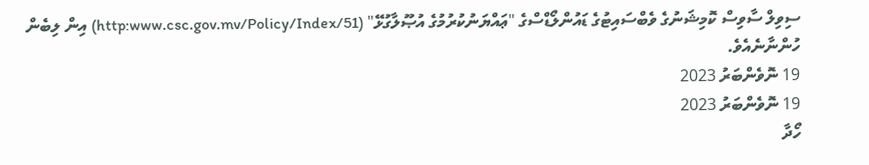ސިވިލް ސާވިސް ކޮމިޝަނުގެ ވެބްސައިޓުގެ ޑައުންލޯޑްސްގެ "ޢައްޔަނުކުރުމުގެ އުޞޫލާގުޅޭ" (http:www.csc.gov.mv/Policy/Index/51) އިން ލިބެން ހުންނާނެއެވެ.
19 ނޮވެންބަރު 2023
19 ނޮވެންބަރު 2023
ހޯދާ